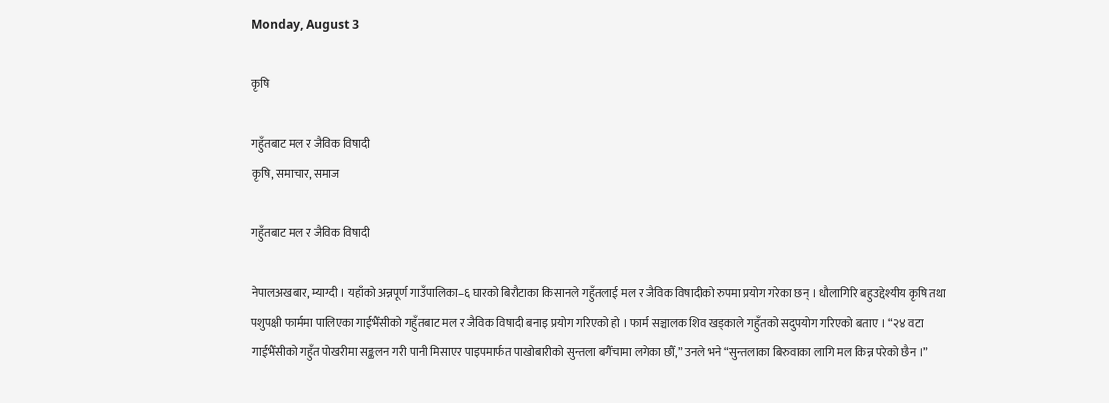Monday, August 3

कृषि

गहुँतबाट मल र जैविक विषादी
कृषि, समाचार, समाज

गहुँतबाट मल र जैविक विषादी

नेपालअखबार, म्याग्दी । यहाँको अन्नपूर्ण गाउँपालिका–६ घारको बिरौटाका किसानले गहुँतलाई मल र जैविक विषादीको रुपमा प्रयोग गरेका छन् । धौलागिरि बहुउद्देश्यीय कृषि तथा पशुपक्षी फार्ममा पालिएका गाईभैँसीको गहुँतबाट मल र जैविक विषादी बनाइ प्रयोग गरिएको हो । फार्म सञ्चालक शिव खड्काले गहुँतको सदुपयोग गरिएको बताए । “२४ वटा गाईभैँसीको गहुँत पोखरीमा सङ्कलन गरी पानी मिसाएर पाइपमार्फत पाखोबारीको सुन्तला बगैँचामा लगेका छौँ,” उनले भने “सुन्तलाका बिरुवाका लागि मल किन्न परेको छैन ।”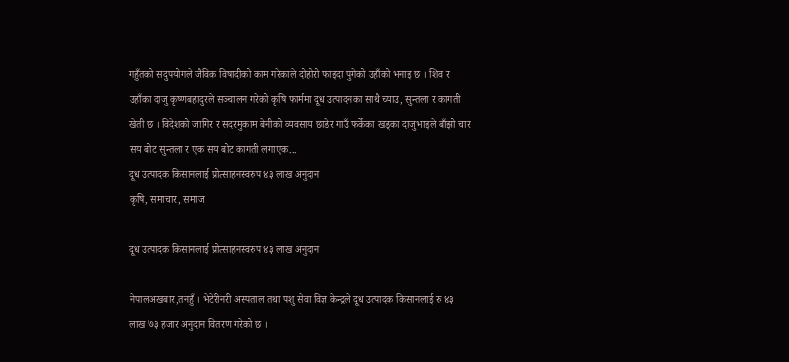गहुँतको सदुपयोगले जैविक विषादीको काम गरेकाले दोहोरो फाइदा पुगेको उहाँको भनाइ छ । शिव र उहाँका दाजु कृष्णबहादुरले सञ्चालन गरेको कृषि फार्ममा दूध उत्पादनका साथै च्याउ, सुन्तला र कागती खेती छ । विदेशको जागिर र सदरमुकाम बेनीको व्यवसाय छाडेर गाउँ फर्केका खड्का दाजुभाइले बाँझो चार सय बोट सुन्तला र एक सय बोट कागती लगाएक...
दूध उत्पादक किसानलाई प्रोत्साहनस्वरुप ४३ लाख अनुदान
कृषि, समाचार, समाज

दूध उत्पादक किसानलाई प्रोत्साहनस्वरुप ४३ लाख अनुदान

नेपालअखबार,तनहुँ । भेटेरीनरी अस्पताल तथा पशु सेवा विज्ञ केन्द्रले दूध उत्पादक किसानलाई रु ४३ लाख ७३ हजार अनुदान वितरण गरेको छ ।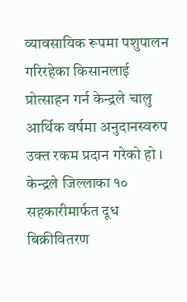व्यावसायिक रूपमा पशुपालन गरिरहेका किसानलाई प्रोत्साहन गर्न केन्द्रले चालु आर्थिक वर्षमा अनुदानस्वरुप उक्त रकम प्रदान गरेको हो । केन्द्रले जिल्लाका १० सहकारीमार्फत दूध बिक्रीवितरण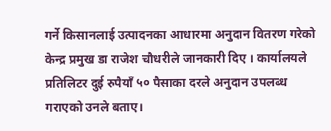गर्ने किसानलाई उत्पादनका आधारमा अनुदान वितरण गरेको केन्द्र प्रमुख डा राजेश चौधरीले जानकारी दिए । कार्यालयले प्रतिलिटर दुई रुपैयाँ ५० पैसाका दरले अनुदान उपलब्ध गराएको उनले बताए।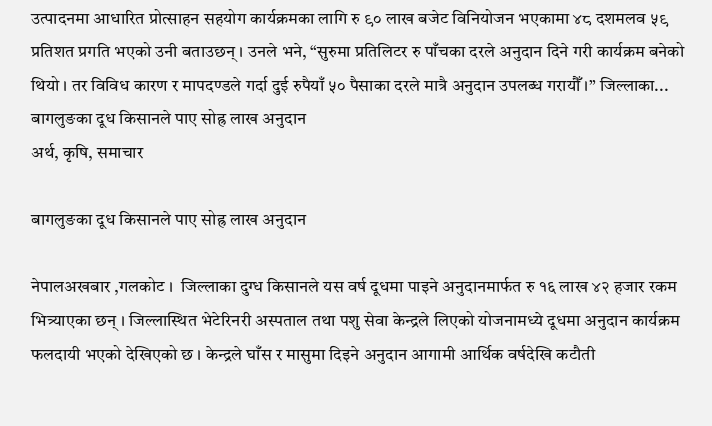उत्पादनमा आधारित प्रोत्साहन सहयोग कार्यक्रमका लागि रु ९० लाख बजेट विनियोजन भएकामा ४८ दशमलव ५९ प्रतिशत प्रगति भएको उनी बताउछन् । उनले भने, “सुरुमा प्रतिलिटर रु पाँचका दरले अनुदान दिने गरी कार्यक्रम बनेको थियो । तर विविध कारण र मापदण्डले गर्दा दुई रुपैयाँ ५० पैसाका दरले मात्रै अनुदान उपलब्ध गरायौँ ।” जिल्लाका...
बागलुङका दूध किसानले पाए सोह्र लाख अनुदान
अर्थ, कृषि, समाचार

बागलुङका दूध किसानले पाए सोह्र लाख अनुदान

नेपालअखबार ,गलकोट ।  जिल्लाका दुग्ध किसानले यस वर्ष दूधमा पाइने अनुदानमार्फत रु १६ लाख ४२ हजार रकम भित्र्याएका छन् । जिल्लास्थित भेटेरिनरी अस्पताल तथा पशु सेवा केन्द्रले लिएको योजनामध्ये दूधमा अनुदान कार्यक्रम फलदायी भएको देखिएको छ । केन्द्रले घाँस र मासुमा दिइने अनुदान आगामी आर्थिक वर्षदेखि कटौती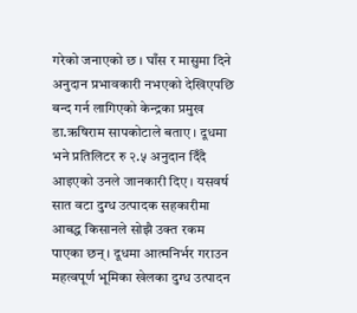गरेको जनाएको छ । घाँस र मासुमा दिने अनुदान प्रभावकारी नभएको देखिएपछि बन्द गर्न लागिएको केन्द्रका प्रमुख डा.ऋषिराम सापकोटाले बताए । दूधमा भने प्रतिलिटर रु २.५ अनुदान दिँदै आइएको उनले जानकारी दिए । यसवर्ष सात वटा दुग्ध उत्पादक सहकारीमा आबद्ध किसानले सोझै उक्त रकम पाएका छन् । दूधमा आत्मनिर्भर गराउन महत्वपूर्ण भूमिका खेलका दुग्ध उत्पादन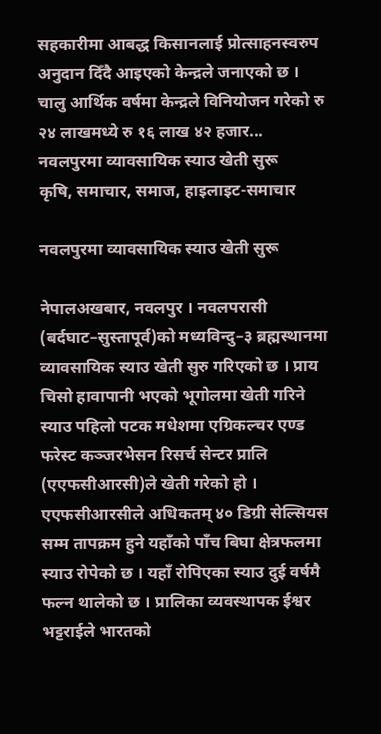सहकारीमा आबद्ध किसानलाई प्रोत्साहनस्वरुप अनुदान दिँदै आइएको केन्द्रले जनाएको छ । चालु आर्थिक वर्षमा केन्द्रले विनियोजन गरेको रु २४ लाखमध्ये रु १६ लाख ४२ हजार...
नवलपुरमा व्यावसायिक स्याउ खेती सुरू
कृषि, समाचार, समाज, हाइलाइट-समाचार

नवलपुरमा व्यावसायिक स्याउ खेती सुरू

नेपालअखबार, नवलपुर । नवलपरासी (बर्दघाट–सुस्तापूर्व)को मध्यविन्दु–३ ब्रह्मस्थानमा व्यावसायिक स्याउ खेती सुरु गरिएको छ । प्राय चिसो हावापानी भएको भूगोलमा खेती गरिने स्याउ पहिलो पटक मधेशमा एग्रिकल्चर एण्ड फरेस्ट कञ्जरभेसन रिसर्च सेन्टर प्रालि (एएफसीआरसी)ले खेती गरेको हो । एएफसीआरसीले अधिकतम् ४० डिग्री सेल्सियस सम्म तापक्रम हुने यहाँको पाँच बिघा क्षेत्रफलमा स्याउ रोपेको छ । यहाँ रोपिएका स्याउ दुई वर्षमै फल्न थालेको छ । प्रालिका व्यवस्थापक ईश्वर भट्टराईले भारतको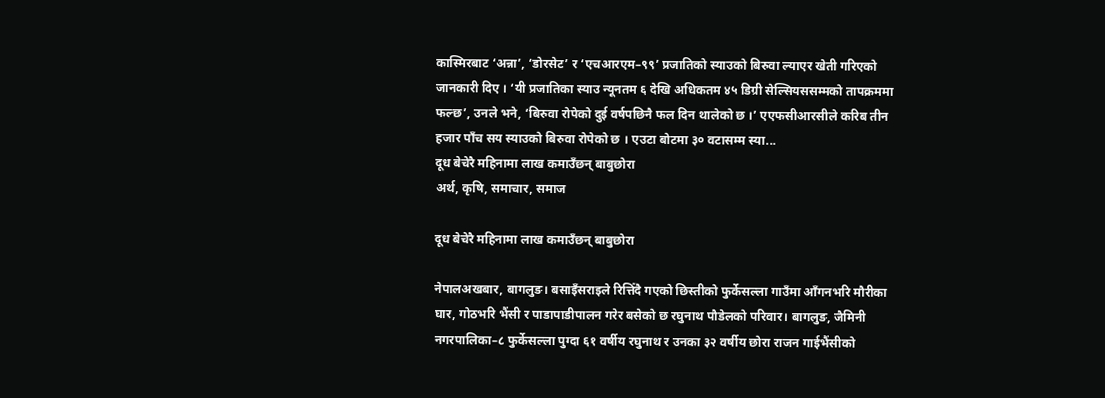कास्मिरबाट ‘अन्ना’, ‘डोरसेट’ र ‘एचआरएम–९९’ प्रजातिको स्याउको बिरुवा ल्याएर खेती गरिएको जानकारी दिए । ‘यी प्रजातिका स्याउ न्यूनतम ६ देखि अधिकतम ४५ डिग्री सेल्सियससम्मको तापक्रममा फल्छ’, उनले भने, ‘बिरुवा रोपेको दुई वर्षपछिनै फल दिन थालेको छ ।’ एएफसीआरसीले करिब तीन हजार पाँच सय स्याउको बिरुवा रोपेको छ । एउटा बोटमा ३० वटासम्म स्या...
दूध बेचेरै महिनामा लाख कमाउँछन् बाबुछोरा
अर्थ, कृषि, समाचार, समाज

दूध बेचेरै महिनामा लाख कमाउँछन् बाबुछोरा

नेपालअखबार, बागलुङ। बसाइँसराइले रित्तिँदै गएको छिस्तीको फुर्केसल्ला गाउँमा आँगनभरि मौरीका घार, गोठभरि भैंसी र पाडापाडीपालन गरेर बसेको छ रघुनाथ पौडेलको परिवार। बागलुङ, जैमिनी नगरपालिका–८ फुर्केसल्ला पुग्दा ६१ वर्षीय रघुनाथ र उनका ३२ वर्षीय छोरा राजन गाईभैंसीको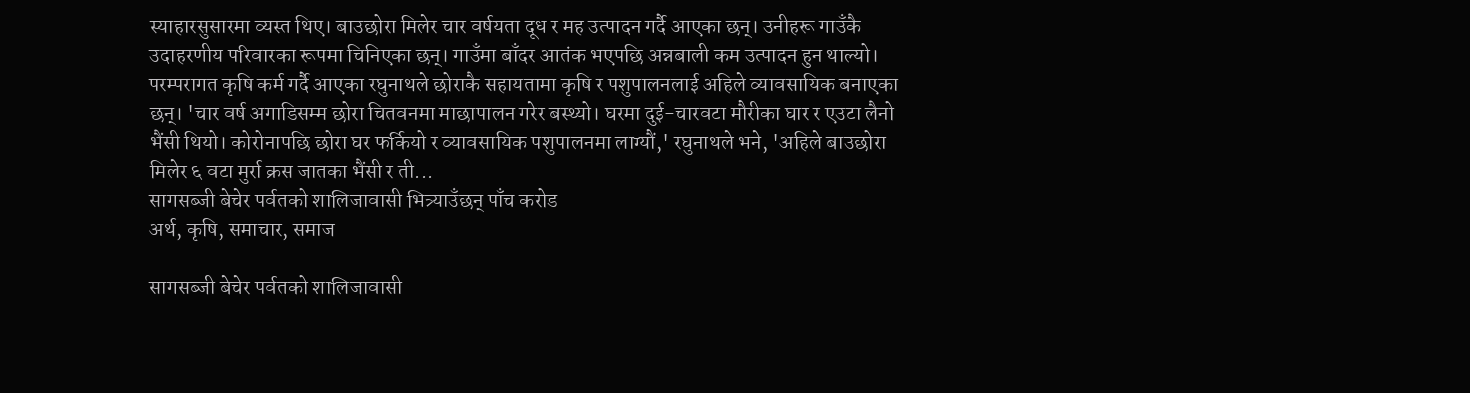स्याहारसुसारमा व्यस्त थिए। बाउछोरा मिलेर चार वर्षयता दूध र मह उत्पादन गर्दै आएका छन्। उनीहरू गाउँकै उदाहरणीय परिवारका रूपमा चिनिएका छन्। गाउँमा बाँदर आतंक भएपछि अन्नबाली कम उत्पादन हुन थाल्यो। परम्परागत कृषि कर्म गर्दै आएका रघुनाथले छोराकै सहायतामा कृषि र पशुपालनलाई अहिले व्यावसायिक बनाएका छन्। 'चार वर्ष अगाडिसम्म छोरा चितवनमा माछापालन गरेर बस्थ्यो। घरमा दुई-चारवटा मौरीका घार र एउटा लैनो भैंसी थियो। कोरोनापछि छोरा घर फर्कियो र व्यावसायिक पशुपालनमा लाग्यौं,' रघुनाथले भने, 'अहिले बाउछोरा मिलेर ६ वटा मुर्रा क्रस जातका भैंसी र ती...
सागसब्जी बेचेर पर्वतको शालिजावासी भित्र्याउँछन् पाँच करोड
अर्थ, कृषि, समाचार, समाज

सागसब्जी बेचेर पर्वतको शालिजावासी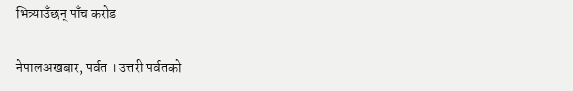भित्र्याउँछन् पाँच करोड

नेपालअखबार, पर्वत । उत्तरी पर्वतको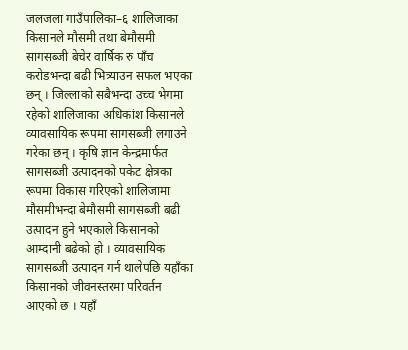जलजला गाउँपालिका–६ शालिजाका किसानले मौसमी तथा बेमौसमी सागसब्जी बेचेर वार्षिक रु पाँच करोडभन्दा बढी भित्र्याउन सफल भएका छन् । जिल्लाको सबैभन्दा उच्च भेगमा रहेको शालिजाका अधिकांश किसानले व्यावसायिक रूपमा सागसब्जी लगाउने गरेका छन् । कृषि ज्ञान केन्द्रमार्फत सागसब्जी उत्पादनको पकेट क्षेत्रका रूपमा विकास गरिएको शालिजामा मौसमीभन्दा बेमौसमी सागसब्जी बढी उत्पादन हुने भएकाले किसानको  आम्दानी बढेको हो । व्यावसायिक सागसब्जी उत्पादन गर्न थालेपछि यहाँका किसानको जीवनस्तरमा परिवर्तन आएको छ । यहाँ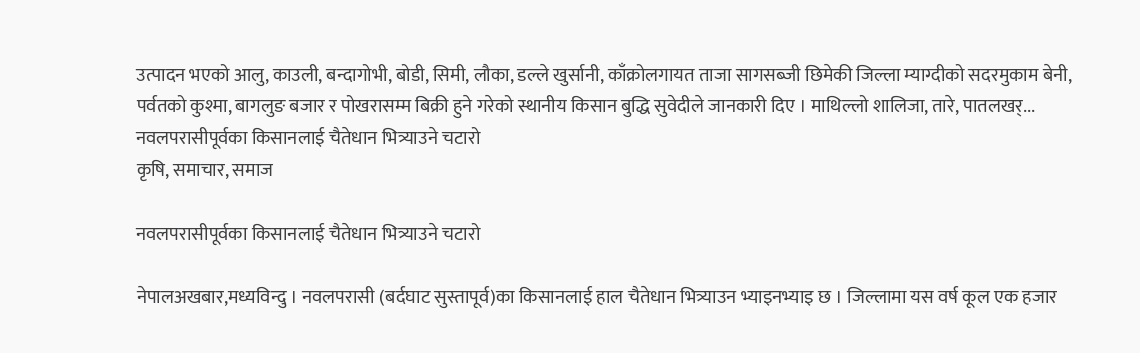उत्पादन भएको आलु, काउली, बन्दागोभी, बोडी, सिमी, लौका, डल्ले खुर्सानी, काँक्रोलगायत ताजा सागसब्जी छिमेकी जिल्ला म्याग्दीको सदरमुकाम बेनी, पर्वतको कुश्मा, बागलुङ बजार र पोखरासम्म बिक्री हुने गरेको स्थानीय किसान बुद्धि सुवेदीले जानकारी दिए । माथिल्लो शालिजा, तारे, पातलखर्...
नवलपरासीपूर्वका किसानलाई चैतेधान भित्र्याउने चटारो
कृषि, समाचार, समाज

नवलपरासीपूर्वका किसानलाई चैतेधान भित्र्याउने चटारो

नेपालअखबार,मध्यविन्दु । नवलपरासी (बर्दघाट सुस्तापूर्व)का किसानलाई हाल चैतेधान भित्र्याउन भ्याइनभ्याइ छ । जिल्लामा यस वर्ष कूल एक हजार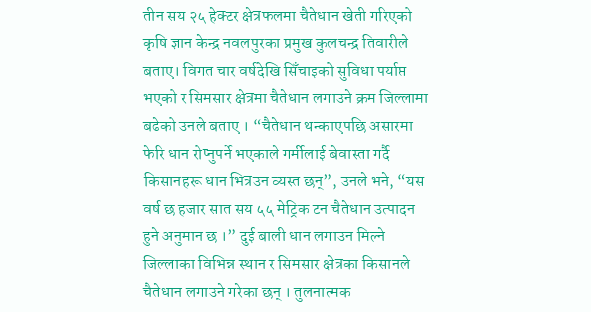तीन सय २५ हेक्टर क्षेत्रफलमा चैतेधान खेती गरिएको कृषि ज्ञान केन्द्र नवलपुरका प्रमुख कुलचन्द्र तिवारीले बताए। विगत चार वर्षदेखि सिँचाइको सुविधा पर्याप्त भएको र सिमसार क्षेत्रमा चैतेधान लगाउने क्रम जिल्लामा बढेको उनले बताए । “चैतेधान थन्काएपछि असारमा फेरि धान रोप्नुपर्ने भएकाले गर्मीलाई बेवास्ता गर्दै किसानहरू धान भित्रउन व्यस्त छन्”, उनले भने, “यस वर्ष छ हजार सात सय ५५ मेट्रिक टन चैतेधान उत्पादन हुने अनुमान छ ।” दुई बाली धान लगाउन मिल्ने जिल्लाका विभिन्न स्थान र सिमसार क्षेत्रका किसानले चैतेधान लगाउने गरेका छन् । तुलनात्मक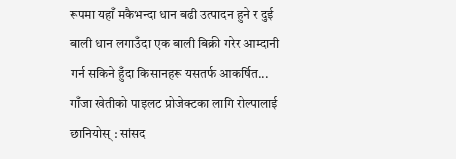रूपमा यहाँ मकैभन्दा धान बढी उत्पादन हुने र दुई बाली धान लगाउँदा एक बाली बिक्री गरेर आम्दानी गर्न सकिने हुँदा किसानहरू यसतर्फ आकर्षित...
गाँजा खेतीको पाइलट प्रोजेक्टका लागि रोल्पालाई छानियोस् : सांसद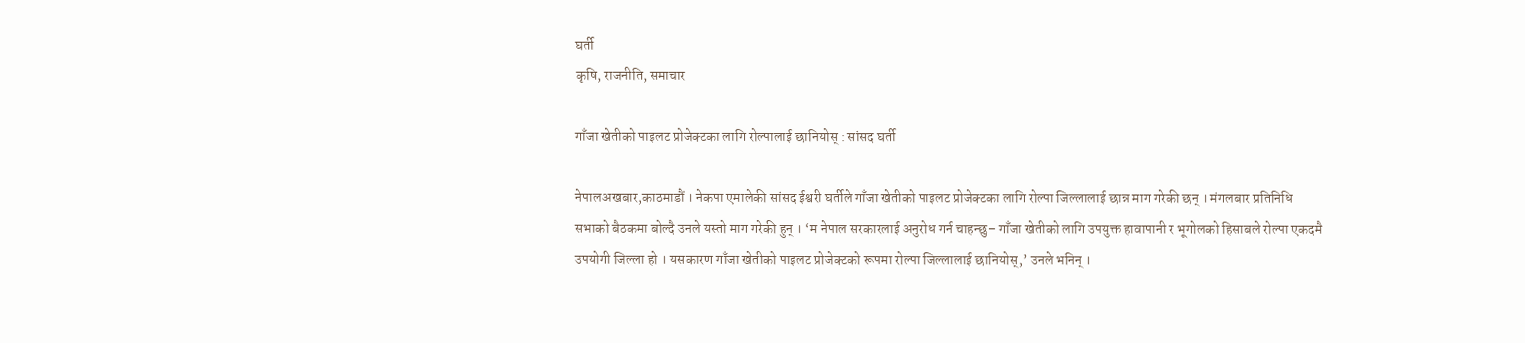घर्ती
कृषि, राजनीति, समाचार

गाँजा खेतीको पाइलट प्रोजेक्टका लागि रोल्पालाई छानियोस् : सांसद घर्ती

नेपालअखबार,काठमाडौं । नेकपा एमालेकी सांसद ईश्वरी घर्तीले गाँजा खेतीको पाइलट प्रोजेक्टका लागि रोल्पा जिल्लालाई छान्न माग गरेकी छन् । मंगलबार प्रतिनिधि सभाको बैठकमा बोल्दै उनले यस्तो माग गरेकी हुन् । ‘म नेपाल सरकारलाई अनुरोध गर्न चाहन्छु– गाँजा खेतीको लागि उपयुक्त हावापानी र भूगोलको हिसाबले रोल्पा एकदमै उपयोगी जिल्ला हो । यसकारण गाँजा खेतीको पाइलट प्रोजेक्टको रूपमा रोल्पा जिल्लालाई छानियोस्,’ उनले भनिन् ।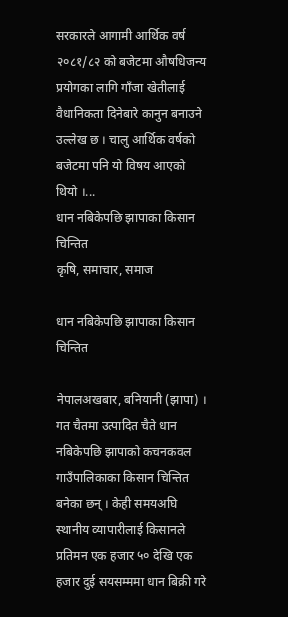सरकारले आगामी आर्थिक वर्ष २०८१/८२ को बजेटमा औषधिजन्य प्रयोगका लागि गाँजा खेतीलाई वैधानिकता दिनेबारे कानुन बनाउने उल्लेख छ । चालु आर्थिक वर्षको बजेटमा पनि यो विषय आएको थियो ।...
धान नबिकेपछि झापाका किसान चिन्तित
कृषि, समाचार, समाज

धान नबिकेपछि झापाका किसान चिन्तित

नेपालअखबार, बनियानी (झापा) । गत चैतमा उत्पादित चैते धान नबिकेपछि झापाको कचनकवल गाउँपालिकाका किसान चिन्तित बनेका छन् । केही समयअघि स्थानीय व्यापारीलाई किसानले प्रतिमन एक हजार ५० देखि एक हजार दुई सयसम्ममा धान बिक्री गरे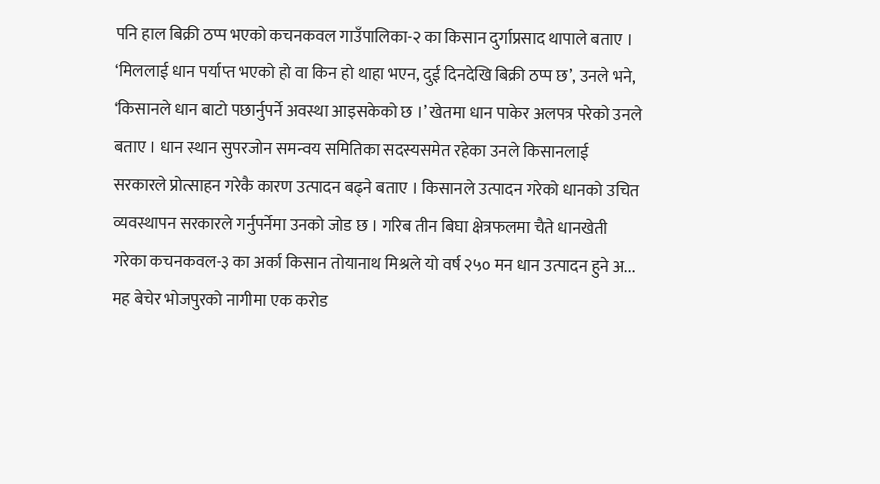पनि हाल बिक्री ठप्प भएको कचनकवल गाउँपालिका-२ का किसान दुर्गाप्रसाद थापाले बताए । ‘मिललाई धान पर्याप्त भएको हो वा किन हो थाहा भएन, दुई दिनदेखि बिक्री ठप्प छ’, उनले भने, ‘किसानले धान बाटो पछार्नुपर्ने अवस्था आइसकेको छ ।’ खेतमा धान पाकेर अलपत्र परेको उनले बताए । धान स्थान सुपरजोन समन्वय समितिका सदस्यसमेत रहेका उनले किसानलाई सरकारले प्रोत्साहन गरेकै कारण उत्पादन बढ्ने बताए । किसानले उत्पादन गरेको धानको उचित व्यवस्थापन सरकारले गर्नुपर्नेमा उनको जोड छ । गरिब तीन बिघा क्षेत्रफलमा चैते धानखेती गरेका कचनकवल-३ का अर्का किसान तोयानाथ मिश्रले यो वर्ष २५० मन धान उत्पादन हुने अ...
मह बेचेर भोजपुरको नागीमा एक करोड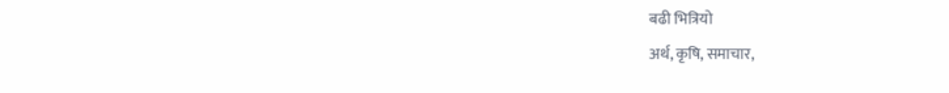बढी भित्रियो
अर्थ, कृषि, समाचार,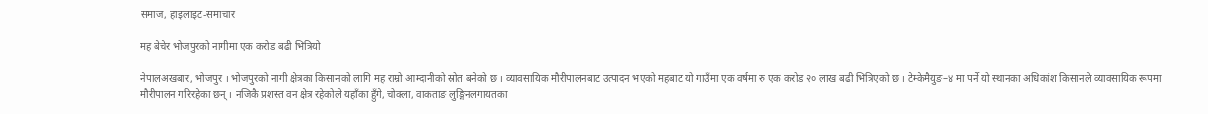समाज, हाइलाइट-समाचार

मह बेचेर भोजपुरको नागीमा एक करोड बढी भित्रियो

नेपालअखबार, भोजपुर । भोजपुरको नागी क्षेत्रका किसानको लागि मह राम्रो आम्दानीको स्रोत बनेको छ । व्यावसायिक मौरीपालनबाट उत्पादन भएको महबाट यो गाउँमा एक वर्षमा रु एक करोड २० लाख बढी भित्रिएको छ । टेम्केमैयुङ–४ मा पर्ने यो स्थानका अधिकांश किसानले व्यावसायिक रूपमा मौरीपालन गरिरहेका छन् । नजिकै प्रशस्त वन क्षेत्र रहेकोले यहाँका हुँगे, चोक्ला, वाकताङ लुङ्गिनलगायतका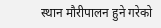स्थान मौरीपालन हुने गरेको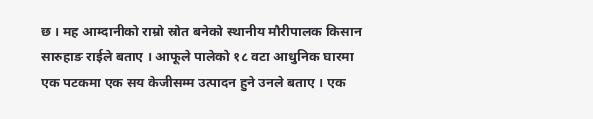छ । मह आम्दानीको राम्रो स्रोत बनेको स्थानीय मौरीपालक किसान सारुहाङ राईले बताए । आफूले पालेको १८ वटा आधुनिक घारमा एक पटकमा एक सय केजीसम्म उत्पादन हुने उनले बताए । एक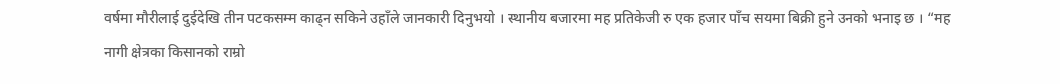वर्षमा मौरीलाई दुईदेखि तीन पटकसम्म काढ्न सकिने उहाँले जानकारी दिनुभयो । स्थानीय बजारमा मह प्रतिकेजी रु एक हजार पाँच सयमा बिक्री हुने उनको भनाइ छ । “मह नागी क्षेत्रका किसानको राम्रो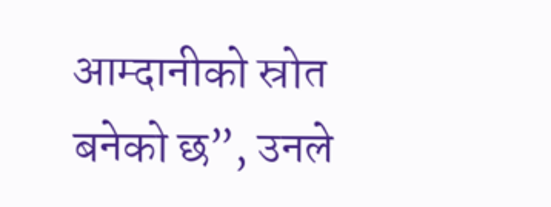आम्दानीको स्रोत बनेको छ”, उनले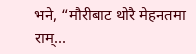भने, “मौरीबाट थोरै मेहनतमा राम्...